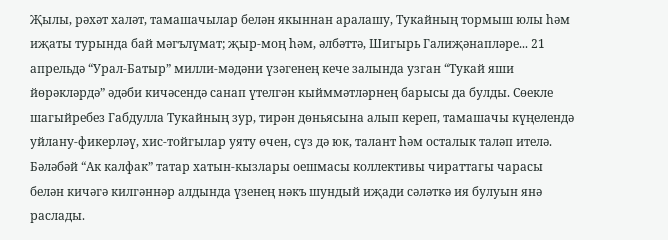Җылы, рәхәт халәт, тамашачылар белән якыннан аралашу, Тукайның тормыш юлы һәм иҗаты турында бай мәгълүмат; җыр-моң һәм, әлбәттә, Шигырь Галиҗәнапләре... 21 апрельдә “Урал-Батыр” милли-мәдәни үзәгенең кече залында узган “Тукай яши йөрәкләрдә” әдәби кичәсендә санап үтелгән кыйммәтләрнең барысы да булды. Сөекле шагыйребез Габдулла Тукайның зур, тирән дөньясына алып кереп, тамашачы күңелендә уйлану-фикерләү, хис-тойгылар уяту өчен, сүз дә юк, талант һәм осталык таләп ителә. Бәләбәй “Ак калфак” татар хатын-кызлары оешмасы коллективы чираттагы чарасы белән кичәгә килгәннәр алдында үзенең нәкъ шундый иҗади сәләткә ия булуын янә раслады.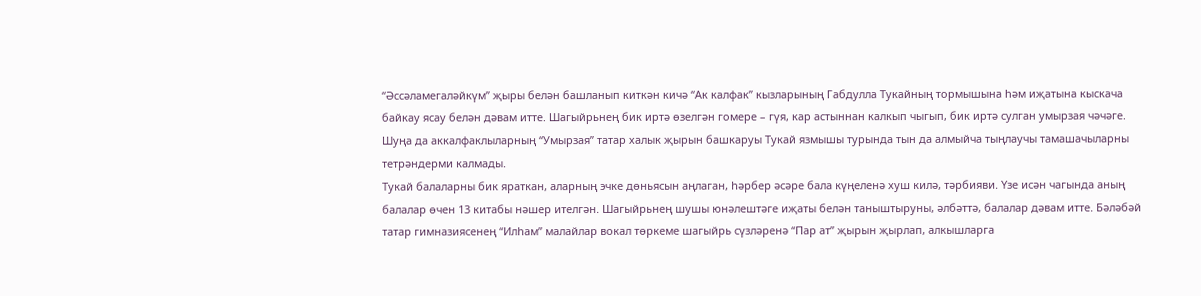“Әссәламегаләйкүм” җыры белән башланып киткән кичә “Ак калфак” кызларының Габдулла Тукайның тормышына һәм иҗатына кыскача байкау ясау белән дәвам итте. Шагыйрьнең бик иртә өзелгән гомере – гүя, кар астыннан калкып чыгып, бик иртә сулган умырзая чәчәге. Шуңа да аккалфаклыларның “Умырзая” татар халык җырын башкаруы Тукай язмышы турында тын да алмыйча тыңлаучы тамашачыларны тетрәндерми калмады.
Тукай балаларны бик яраткан, аларның эчке дөньясын аңлаган, һәрбер әсәре бала күңеленә хуш килә, тәрбияви. Үзе исән чагында аның балалар өчен 13 китабы нәшер ителгән. Шагыйрьнең шушы юнәлештәге иҗаты белән таныштыруны, әлбәттә, балалар дәвам итте. Бәләбәй татар гимназиясенең “Илһам” малайлар вокал төркеме шагыйрь сүзләренә “Пар ат” җырын җырлап, алкышларга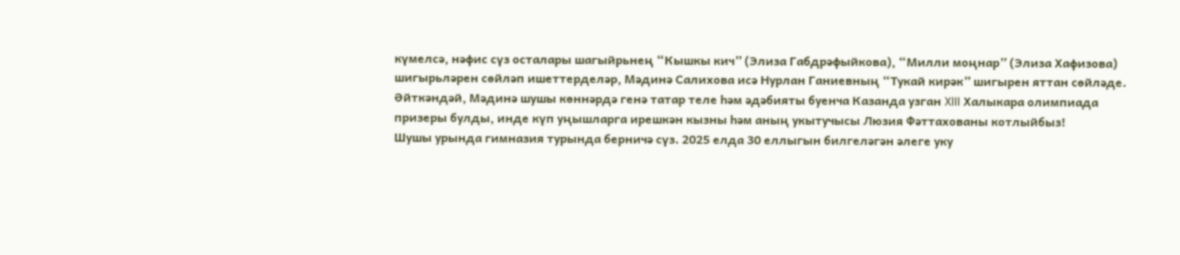күмелсә, нәфис сүз осталары шагыйрьнең “Кышкы кич” (Элиза Габдрәфыйкова), “Милли моңнар” (Элиза Хафизова) шигырьләрен сөйләп ишеттерделәр, Мәдинә Салихова исә Нурлан Ганиевның “Тукай кирәк” шигырен яттан сөйләде. Әйткәндәй, Мәдинә шушы көннәрдә генә татар теле һәм әдәбияты буенча Казанда узган XIII Халыкара олимпиада призеры булды, инде күп уңышларга ирешкән кызны һәм аның укытучысы Люзия Фәттахованы котлыйбыз!
Шушы урында гимназия турында берничә сүз. 2025 елда 30 еллыгын билгеләгән әлеге уку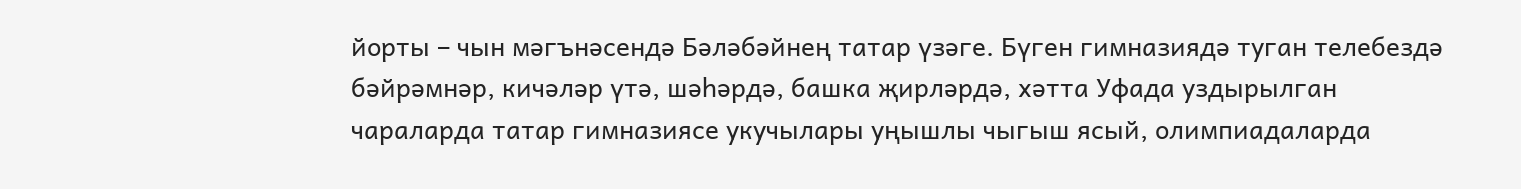йорты – чын мәгънәсендә Бәләбәйнең татар үзәге. Бүген гимназиядә туган телебездә бәйрәмнәр, кичәләр үтә, шәһәрдә, башка җирләрдә, хәтта Уфада уздырылган чараларда татар гимназиясе укучылары уңышлы чыгыш ясый, олимпиадаларда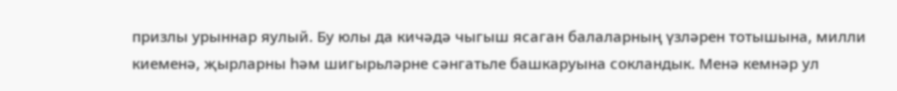призлы урыннар яулый. Бу юлы да кичәдә чыгыш ясаган балаларның үзләрен тотышына, милли киеменә, җырларны һәм шигырьләрне сәнгатьле башкаруына сокландык. Менә кемнәр ул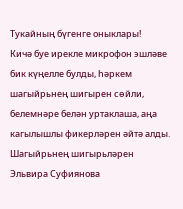Тукайның бүгенге оныклары!
Кичә буе ирекле микрофон эшләве бик күңелле булды, һәркем шагыйрьнең шигырен сөйли, белемнәре белән уртаклаша, аңа кагылышлы фикерләрен әйтә алды. Шагыйрьнең шигырьләрен Эльвира Суфиянова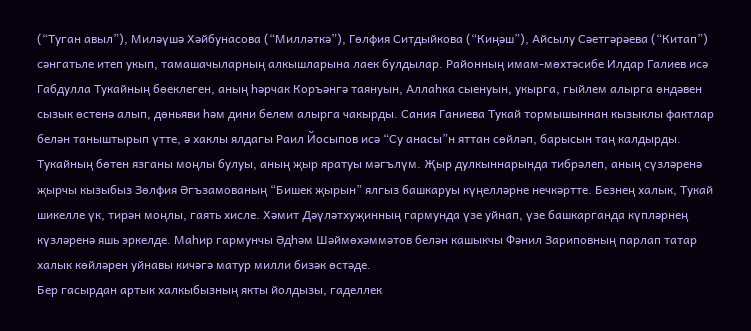(“Туган авыл”), Миләүшә Хәйбунасова (“Милләткә”), Гөлфия Ситдыйкова (“Киңәш”), Айсылу Сәетгәрәева (“Китап”) сәнгатьле итеп укып, тамашачыларның алкышларына лаек булдылар. Районның имам-мөхтәсибе Илдар Галиев исә Габдулла Тукайның бөеклеген, аның һәрчак Коръәнгә таянуын, Аллаһка сыенуын, укырга, гыйлем алырга өндәвен сызык өстенә алып, дөньяви һәм дини белем алырга чакырды. Сания Ганиева Тукай тормышыннан кызыклы фактлар белән таныштырып үтте, ә хаклы ялдагы Раил Йосыпов исә “Су анасы”н яттан сөйләп, барысын таң калдырды.
Тукайның бөтен язганы моңлы булуы, аның җыр яратуы мәгълүм. Җыр дулкыннарында тибрәлеп, аның сүзләренә җырчы кызыбыз Зөлфия Әгъзамованың “Бишек җырын” ялгыз башкаруы күңелләрне нечкәртте. Безнең халык, Тукай шикелле үк, тирән моңлы, гаять хисле. Хәмит Дәүләтхуҗинның гармунда үзе уйнап, үзе башкарганда күпләрнең күзләренә яшь эркелде. Маһир гармунчы Әдһәм Шәймөхәммәтов белән кашыкчы Фәнил Зариповның парлап татар халык көйләрен уйнавы кичәгә матур милли бизәк өстәде.
Бер гасырдан артык халкыбызның якты йолдызы, гаделлек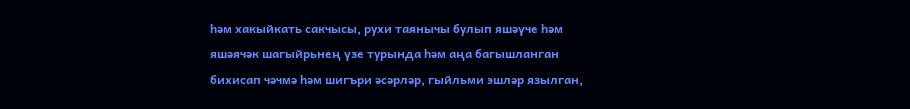һәм хакыйкать сакчысы, рухи таянычы булып яшәүче һәм яшәячәк шагыйрьнең үзе турында һәм аңа багышланган бихисап чәчмә һәм шигъри әсәрләр, гыйльми эшләр язылган,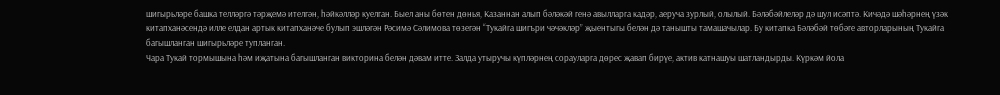шигырьләре башка телләргә тәрҗемә ителгән, һәйкәлләр куелган. Быел аны бөтен дөнья, Казаннан алып бәләкәй генә авылларга кадәр, аеруча зурлый, олылый. Бәләбәйлеләр дә шул исәптә. Кичәдә шәһәрнең үзәк китапханәсендә илле елдан артык китапханәче булып эшләгән Рәсимә Сәлимова төзегән “Тукайга шигъри чәчәкләр” җыентыгы белән дә танышты тамашачылар. Бу китапка Бәләбәй төбәге авторларының Тукайга багышланган шигырьләре тупланган.
Чара Тукай тормышына һәм иҗатына багышланган викторина белән дәвам итте. Залда утыручы күпләрнең сорауларга дөрес җавап бирүе, актив катнашуы шатландырды. Күркәм йола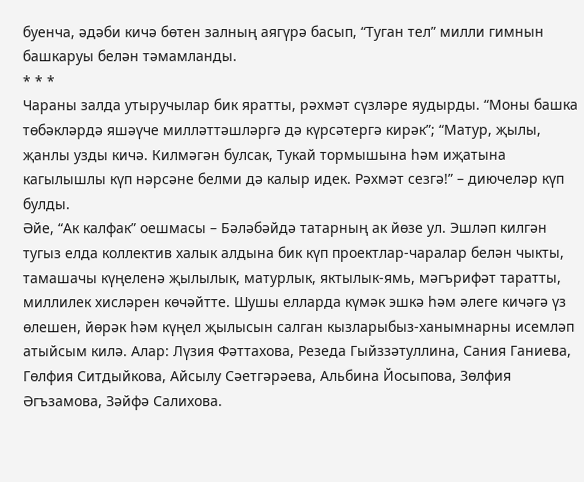буенча, әдәби кичә бөтен залның аягүрә басып, “Туган тел” милли гимнын башкаруы белән тәмамланды.
* * *
Чараны залда утыручылар бик яратты, рәхмәт сүзләре яудырды. “Моны башка төбәкләрдә яшәүче милләттәшләргә дә күрсәтергә кирәк”; “Матур, җылы, җанлы узды кичә. Килмәгән булсак, Тукай тормышына һәм иҗатына кагылышлы күп нәрсәне белми дә калыр идек. Рәхмәт сезгә!” – диючеләр күп булды.
Әйе, “Ак калфак” оешмасы – Бәләбәйдә татарның ак йөзе ул. Эшләп килгән тугыз елда коллектив халык алдына бик күп проектлар-чаралар белән чыкты, тамашачы күңеленә җылылык, матурлык, яктылык-ямь, мәгърифәт таратты, миллилек хисләрен көчәйтте. Шушы елларда күмәк эшкә һәм әлеге кичәгә үз өлешен, йөрәк һәм күңел җылысын салган кызларыбыз-ханымнарны исемләп атыйсым килә. Алар: Лүзия Фәттахова, Резеда Гыйззәтуллина, Сания Ганиева, Гөлфия Ситдыйкова, Айсылу Сәетгәрәева, Альбина Йосыпова, Зөлфия Әгъзамова, Зәйфә Салихова.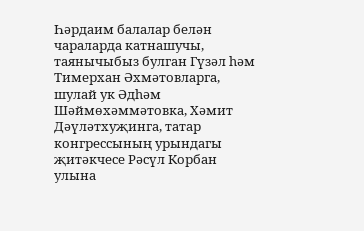Һәрдаим балалар белән чараларда катнашучы, таянычыбыз булган Гүзәл һәм Тимерхан Әхмәтовларга, шулай ук Әдһәм Шәймөхәммәтовка, Хәмит Дәүләтхуҗинга, татар конгрессының урындагы җитәкчесе Рәсүл Корбан улына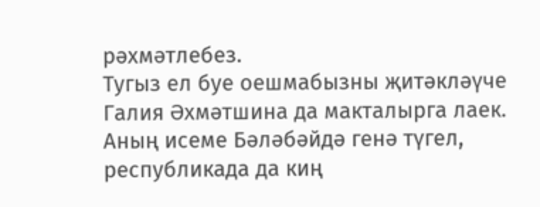рәхмәтлебез.
Тугыз ел буе оешмабызны җитәкләүче Галия Әхмәтшина да макталырга лаек. Аның исеме Бәләбәйдә генә түгел, республикада да киң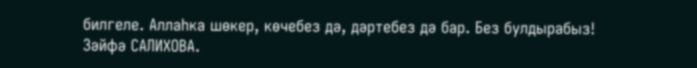билгеле. Аллаһка шөкер, көчебез дә, дәртебез дә бар. Без булдырабыз!
Зәйфә САЛИХОВА.